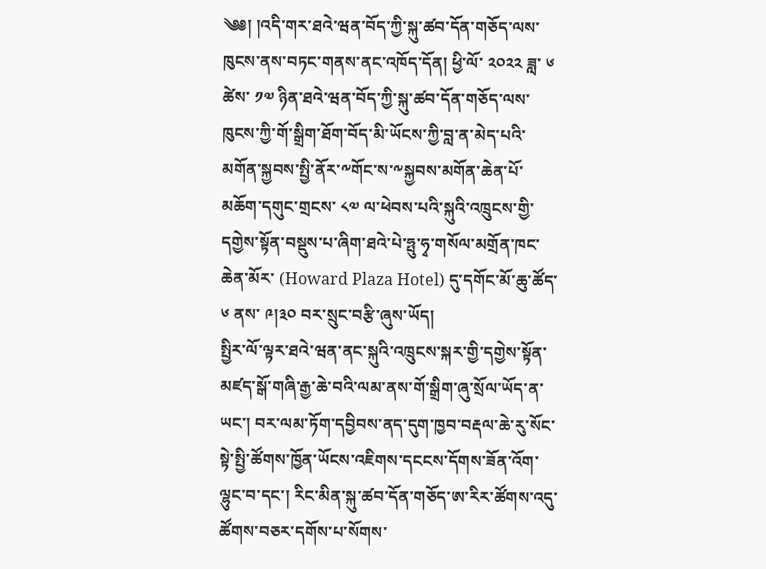༄༅། །འདི་གར་ཐའེ་ཝན་བོད་ཀྱི་སྐུ་ཚབ་དོན་གཅོད་ལས་ཁུངས་ནས་བཏང་གནས་ནང་འཁོད་དོན། ཕྱི་ལོ་ ༢༠༢༢ ཟླ་ ༦ ཚེས་ ༡༧ ཉིན་ཐའེ་ཝན་བོད་ཀྱི་སྐུ་ཚབ་དོན་གཅོད་ལས་ཁུངས་ཀྱི་གོ་སྒྲིག་ཐོག་བོད་མི་ཡོངས་ཀྱི་བླ་ན་མེད་པའི་མགོན་སྐྱབས་སྤྱི་ནོར་༸གོང་ས་༸སྐྱབས་མགོན་ཆེན་པོ་མཆོག་དགུང་གྲངས་ ༨༧ ལ་ཕེབས་པའི་སྐུའི་འཁྲུངས་གྱི་དགྱེས་སྟོན་བསྡུས་པ་ཞིག་ཐའེ་པེ་ཧྤུ་ཧྭ་གསོལ་མགྲོན་ཁང་ཆེན་མོར་ (Howard Plaza Hotel) དུ་དགོང་མོ་ཆུ་ཚོད་ ༦ ནས་ ༩།༣༠ བར་སྲུང་བརྩི་ཞུས་ཡོད།
སྤྱིར་ལོ་ལྟར་ཐའེ་ཝན་ནང་སྐུའི་འཁྲུངས་སྐར་གྱི་དགྱེས་སྟོན་མཛད་སྒོ་གཞི་རྒྱ་ཆེ་བའི་ལམ་ནས་གོ་སྒྲིག་ཞུ་སྲོལ་ཡོད་ན་ཡང་། བར་ལམ་ཏོག་དབྱིབས་ནད་དུག་ཁྱབ་བརྡལ་ཆེ་རུ་སོང་སྟེ་སྤྱི་ཚོགས་ཁྱོན་ཡོངས་འཇིགས་དངངས་དོགས་ཟོན་འོག་ལྷུང་བ་དང་། རིང་མིན་སྐུ་ཚབ་དོན་གཅོད་ཨ་རིར་ཚོགས་འདུ་ཚོགས་བཅར་དགོས་པ་སོགས་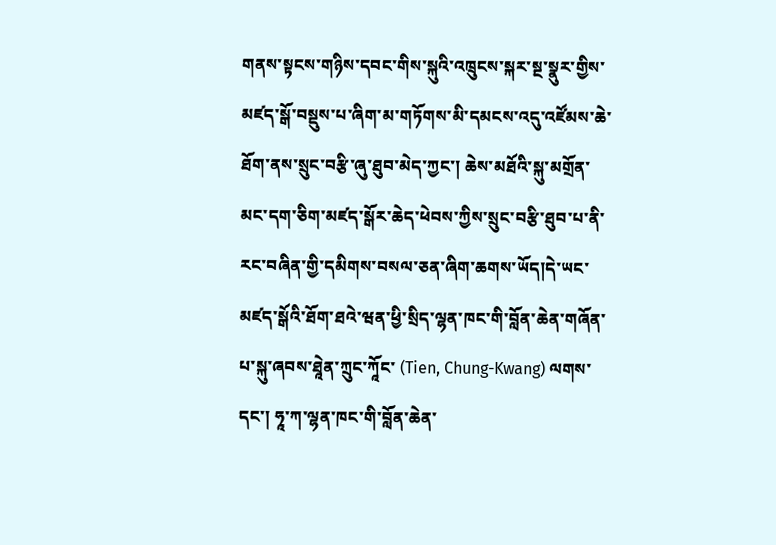གནས་སྟངས་གཉིས་དབང་གིས་སྐུའི་འཁྲུངས་སྐར་སྔ་སྣུར་གྱིས་མཛད་སྒོ་བསྡུས་པ་ཞིག་མ་གཏོགས་མི་དམངས་འདུ་འཛོམས་ཆེ་ཐོག་ནས་སྲུང་བརྩི་ཞུ་ཐུབ་མེད་ཀྱང་། ཆེས་མཐོའི་སྐུ་མགྲོན་མང་དག་ཅིག་མཛད་སྒོར་ཆེད་ཕེབས་ཀྱིས་སྲུང་བརྩི་ཐུབ་པ་ནི་རང་བཞིན་གྱི་དམིགས་བསལ་ཅན་ཞིག་ཆགས་ཡོད།དེ་ཡང་མཛད་སྒོའི་ཐོག་ཐའེ་ཝན་ཕྱི་སྲིད་ལྷན་ཁང་གི་བློན་ཆེན་གཞོན་པ་སྐུ་ཞབས་ཐཱེན་ཀྲུང་ཀཱོང་ (Tien, Chung-Kwang) ལགས་དང་། ཧཱ་ཀ་ལྷན་ཁང་གི་བློན་ཆེན་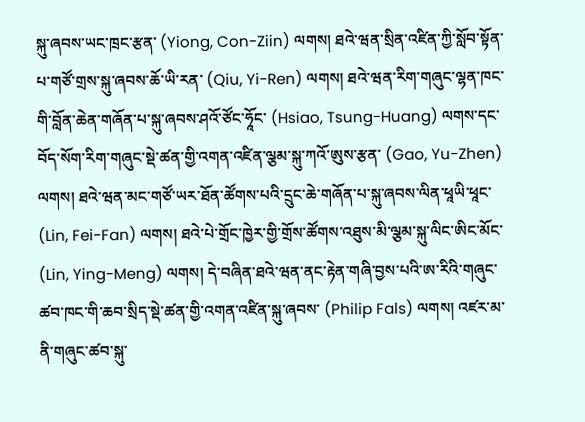སྐུ་ཞབས་ཡང་ཁྲང་རྩན་ (Yiong, Con-Ziin) ལགས། ཐའེ་ཝན་སྲིན་འཛིན་ཀྱི་སློབ་སྟོན་པ་གཙོ་གྲས་སྐུ་ཞབས་ཆོ་ཡི་རན་ (Qiu, Yi-Ren) ལགས། ཐའེ་ཝན་རིག་གཞུང་ལྷན་ཁང་གི་བློན་ཆེན་གཞོན་པ་སྐུ་ཞབས་ཤའོ་ཙོང་ཧཱོང་ (Hsiao, Tsung-Huang) ལགས་དང་བོད་སོག་རིག་གཞུང་སྡེ་ཚན་གྱི་འགན་འཛིན་ལྕམ་སྐུ་ཀའོ་ཨུས་རྩན་ (Gao, Yu-Zhen) ལགས། ཐའེ་ཝན་མང་གཙོ་ཡར་ཐོན་ཚོགས་པའི་དྲུང་ཆེ་གཞོན་པ་སྐུ་ཞབས་ལིན་ཕཱཡི་ཕཱང་ (Lin, Fei-Fan) ལགས། ཐའེ་པེ་གྲོང་ཁྱེར་གྱི་གྲོས་ཚོགས་འཐུས་མི་ལྕམ་སྐུ་ལིང་ཨིང་མོང་ (Lin, Ying-Meng) ལགས། དེ་བཞིན་ཐའེ་ཝན་ནང་རྟེན་གཞི་བྱས་པའི་ཨ་རིའི་གཞུང་ཚབ་ཁང་གི་ཆབ་སྲིད་སྡེ་ཚན་གྱི་འགན་འཛིན་སྐུ་ཞབས་ (Philip Fals) ལགས། འཛར་མ་ནི་གཞུང་ཚབ་སྐུ་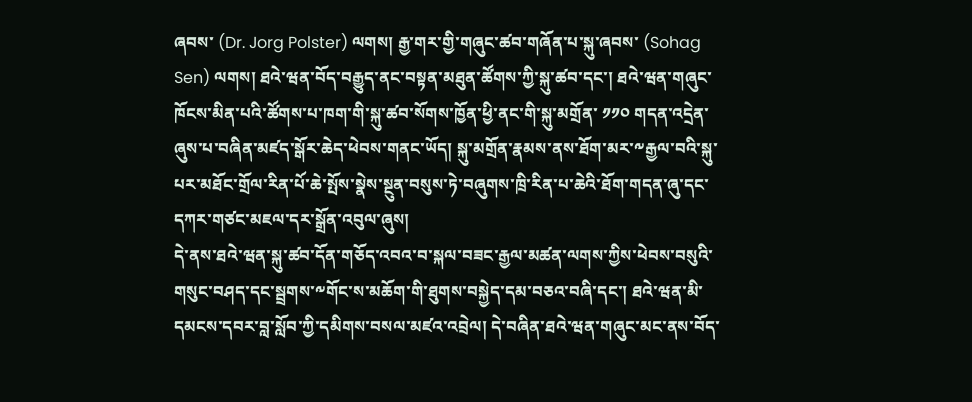ཞབས་ (Dr. Jorg Polster) ལགས། རྒྱ་གར་གྱི་གཞུང་ཚབ་གཞོན་པ་སྐུ་ཞབས་ (Sohag Sen) ལགས། ཐའེ་ཝན་བོད་བརྒྱུད་ནང་བསྟན་མཐུན་ཚོགས་ཀྱི་སྐུ་ཚབ་དང་། ཐའེ་ཝན་གཞུང་ཁོངས་མིན་པའི་ཚོགས་པ་ཁག་གི་སྐུ་ཚབ་སོགས་ཁྱོན་ཕྱི་ནང་གི་སྐུ་མགྲོན་ ༡༡༠ གདན་འདྲེན་ཞུས་པ་བཞིན་མཛད་སྒོར་ཆེད་ཕེབས་གནང་ཡོད། སྐུ་མགྲོན་རྣམས་ནས་ཐོག་མར་༸རྒྱལ་བའི་སྐུ་པར་མཐོང་གྲོལ་རིན་པོ་ཆེ་སྤོས་སྣེས་སྔུན་བསུས་ཏེ་བཞུགས་ཁྲི་རིན་པ་ཆེའི་ཐོག་གདན་ཞུ་དང་དཀར་གཙང་མཇལ་དར་སྒྲོན་འབུལ་ཞུས།
དེ་ནས་ཐའེ་ཝན་སྐུ་ཚབ་དོན་གཅོད་འབའ་བ་སྐལ་བཟང་རྒྱལ་མཚན་ལགས་ཀྱིས་ཕེབས་བསུའི་གསུང་བཤད་དང་སྦྲགས་༸གོང་ས་མཆོག་གི་ཐུགས་བསྐྱེད་དམ་བཅའ་བཞི་དང་། ཐའེ་ཝན་མི་དམངས་དབར་བླ་སློབ་ཀྱི་དམིགས་བསལ་མཛའ་འབྲེལ། དེ་བཞིན་ཐའེ་ཝན་གཞུང་མང་ནས་བོད་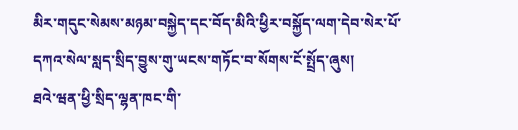མིར་གདུང་སེམས་མཉམ་བསྐྱེད་དང་བོད་མིའི་ཕྱིར་བསྐྱོད་ལག་དེབ་སེར་པོ་དཀའ་སེལ་སླད་སྲིད་བྱུས་གུ་ཡངས་གཏོང་བ་སོགས་ངོ་སྤྲོད་ཞུས།
ཐའེ་ཝན་ཕྱི་སྲིད་ལྷན་ཁང་གི་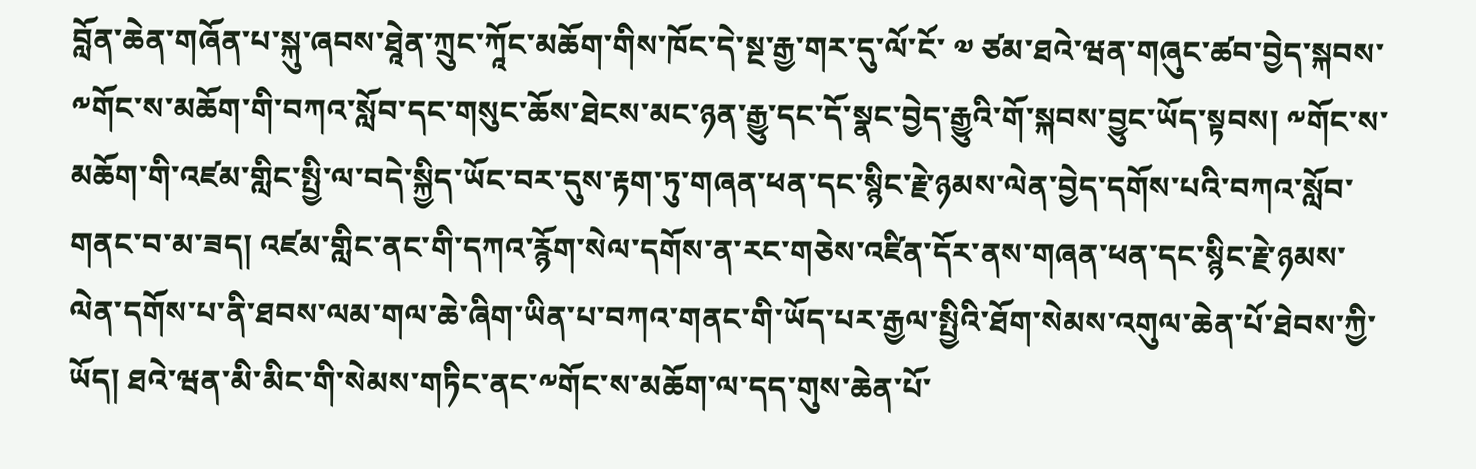བློན་ཆེན་གཞོན་པ་སྐུ་ཞབས་ཐཱེན་ཀྲུང་ཀཱོང་མཆོག་གིས་ཁོང་དེ་སྔ་རྒྱ་གར་དུ་ལོ་ངོ་ ༧ ཙམ་ཐའེ་ཝན་གཞུང་ཚབ་བྱེད་སྐབས་༸གོང་ས་མཆོག་གི་བཀའ་སློབ་དང་གསུང་ཆོས་ཐེངས་མང་ཉན་རྒྱུ་དང་དོ་སྣང་བྱེད་རྒྱུའི་གོ་སྐབས་བྱུང་ཡོད་སྟབས། ༸གོང་ས་མཆོག་གི་འཛམ་གླིང་སྤྱི་ལ་བདེ་སྐྱིད་ཡོང་བར་དུས་རྟག་ཏུ་གཞན་ཕན་དང་སྙིང་རྗེ་ཉམས་ལེན་བྱེད་དགོས་པའི་བཀའ་སློབ་གནང་བ་མ་ཟད། འཛམ་གླིང་ནང་གི་དཀའ་རྙོག་སེལ་དགོས་ན་རང་གཅེས་འཛིན་དོར་ནས་གཞན་ཕན་དང་སྙིང་རྗེ་ཉམས་ལེན་དགོས་པ་ནི་ཐབས་ལམ་གལ་ཆེ་ཞིག་ཡིན་པ་བཀའ་གནང་གི་ཡོད་པར་རྒྱལ་སྤྱིའི་ཐོག་སེམས་འགུལ་ཆེན་པོ་ཐེབས་ཀྱི་ཡོད། ཐའེ་ཝན་མི་མིང་གི་སེམས་གཏིང་ནང་༸གོང་ས་མཆོག་ལ་དད་གུས་ཆེན་པོ་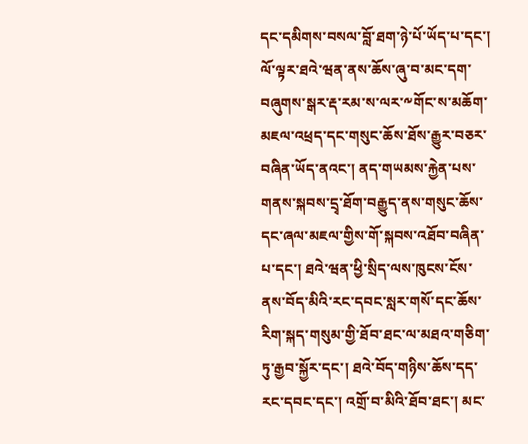དང་དམིགས་བསལ་བློ་ཐག་ཉེ་པོ་ཡོད་པ་དང་། ལོ་ལྟར་ཐའེ་ཝན་ནས་ཆོས་ཞུ་བ་མང་དག་བཞུགས་སྒར་རྡ་རམ་ས་ལར་༸གོང་ས་མཆོག་མཇལ་འཕྲད་དང་གསུང་ཆོས་ཐོས་རྒྱུར་བཅར་བཞིན་ཡོད་ནའང་། ནད་གཡམས་རྐྱེན་པས་གནས་སྐབས་དྲྭ་ཐོག་བརྒྱུད་ནས་གསུང་ཆོས་དང་ཞལ་མཇལ་གྱིས་གོ་སྐབས་འཐོབ་བཞིན་པ་དང་། ཐའེ་ཝན་ཕྱི་སྲིད་ལས་ཁུངས་ངོས་ནས་བོད་མིའི་རང་དབང་སླར་གསོ་དང་ཆོས་རིག་སྐད་གསུམ་གྱི་ཐོབ་ཐང་ལ་མཐའ་གཅིག་ཏུ་རྒྱབ་སྐྱོར་དང་། ཐའེ་བོད་གཉིས་ཆོས་དད་རང་དབང་དང་། འགྲོ་བ་མིའི་ཐོབ་ཐང་། མང་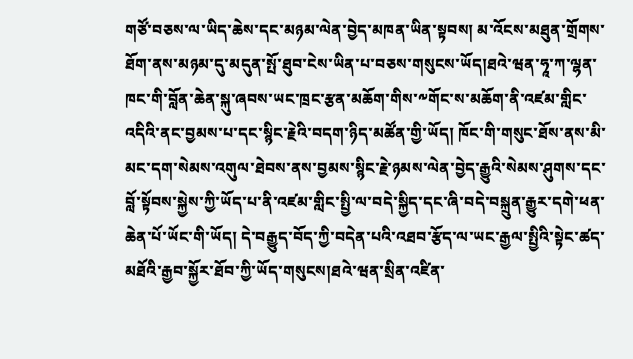གཙོ་བཅས་ལ་ཡིད་ཆེས་དང་མཉམ་ལེན་བྱེད་མཁན་ཡིན་སྟབས། མ་འོངས་མཐུན་གྲོགས་ཐོག་ནས་མཉམ་དུ་མདུན་སྤོ་ཐུབ་ངེས་ཡིན་པ་བཅས་གསུངས་ཡོད།ཐའེ་ཝན་ཧཱ་ཀ་ལྷན་ཁང་གི་བློན་ཆེན་སྐུ་ཞབས་ཡང་ཁྲང་རྩན་མཆོག་གིས་༸གོང་ས་མཆོག་ནི་འཛམ་གླིང་འདིའི་ནང་བྱམས་པ་དང་སྙིང་རྗེའི་བདག་ཉིད་མཚོན་གྱི་ཡོད། ཁོང་གི་གསུང་ཐོས་ནས་མི་མང་དག་སེམས་འགུལ་ཐེབས་ནས་བྱམས་སྙིང་རྗེ་ཉམས་ལེན་བྱེད་རྒྱུའི་སེམས་ཤུགས་དང་བློ་སྟོབས་སྐྱེས་ཀྱི་ཡོད་པ་ནི་འཛམ་གླིང་སྤྱི་ལ་བདེ་སྐྱིད་དང་ཞི་བདེ་བསྐྲུན་རྒྱུར་དགེ་ཕན་ཆེན་པོ་ཡོང་གི་ཡོད། དེ་བརྒྱུད་བོད་ཀྱི་བདེན་པའི་འཐབ་རྩོད་ལ་ཡང་རྒྱལ་སྤྱིའི་སྟེང་ཚད་མཐོའི་རྒྱབ་སྐྱོར་ཐོབ་ཀྱི་ཡོད་གསུངས།ཐའེ་ཝན་སྲིན་འཛིན་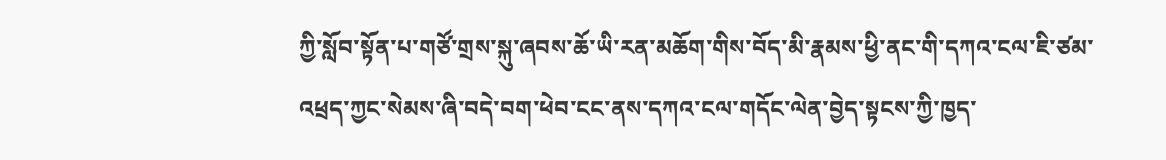ཀྱི་སློབ་སྟོན་པ་གཙོ་གྲས་སྐུ་ཞབས་ཆོ་ཡི་རན་མཆོག་གིས་བོད་མི་རྣམས་ཕྱི་ནང་གི་དཀའ་ངལ་ཇི་ཙམ་འཕྲད་ཀྱང་སེམས་ཞི་བདེ་བག་ཕེབ་ངང་ནས་དཀའ་ངལ་གདོང་ལེན་བྱེད་སྟངས་ཀྱི་ཁྱད་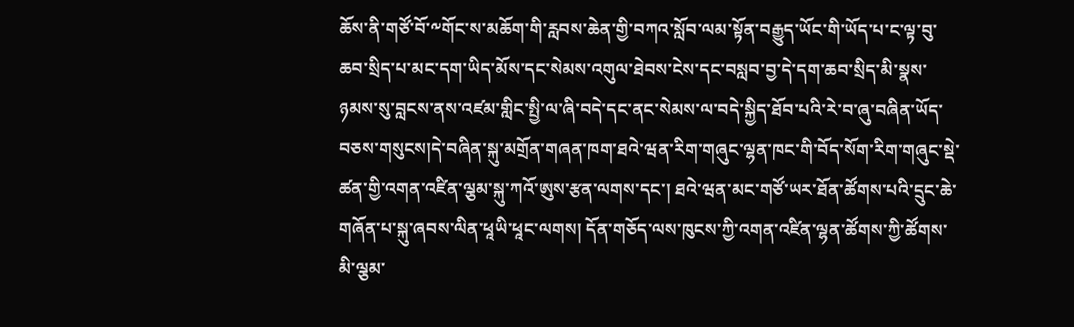ཆོས་ནི་གཙོ་བོ་༸གོང་ས་མཆོག་གི་རླབས་ཆེན་གྱི་བཀའ་སློབ་ལམ་སྟོན་བརྒྱུད་ཡོང་གི་ཡོད་པ་ང་ལྟ་བུ་ཆབ་སྲིད་པ་མང་དག་ཡིད་མོས་དང་སེམས་འགུལ་ཐེབས་ངེས་དང་བསླབ་བྱ་དེ་དག་ཆབ་སྲིད་མི་སྣས་ཉམས་སུ་བླངས་ནས་འཛམ་གླིང་སྤྱི་ལ་ཞི་བདེ་དང་ནང་སེམས་ལ་བདེ་སྐྱིད་ཐོབ་པའི་རེ་བ་ཞུ་བཞིན་ཡོད་བཅས་གསུངས།དེ་བཞིན་སྐུ་མགྲོན་གཞན་ཁག་ཐའེ་ཝན་རིག་གཞུང་ལྷན་ཁང་གི་བོད་སོག་རིག་གཞུང་སྡེ་ཚན་གྱི་འགན་འཛིན་ལྕམ་སྐུ་ཀའོ་ཨུས་རྩན་ལགས་དང་། ཐའེ་ཝན་མང་གཙོ་ཡར་ཐོན་ཚོགས་པའི་དྲུང་ཆེ་གཞོན་པ་སྐུ་ཞབས་ལིན་ཕཱཡི་ཕཱང་ལགས། དོན་གཅོད་ལས་ཁུངས་ཀྱི་འགན་འཛིན་ལྷན་ཚོགས་ཀྱི་ཚོགས་མི་ལྕམ་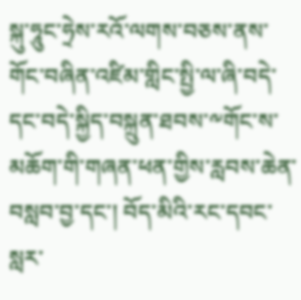སྐུ་ཧཱུང་ཧྲེས་རའོ་ལགས་བཅས་ནས་གོང་བཞིན་འཛིམ་གླིང་སྤྱི་ལ་ཞི་བདེ་དང་བདེ་སྐྱིད་བསྐྲུན་ཐབས་༸གོང་ས་མཆོག་གི་གཞན་ཕན་གྱིས་རླབས་ཆེན་བསླབ་བྱ་དང་། བོད་མིའི་རང་དབང་སླར་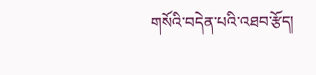གསོའི་བདེན་པའི་འཐབ་རྩོད།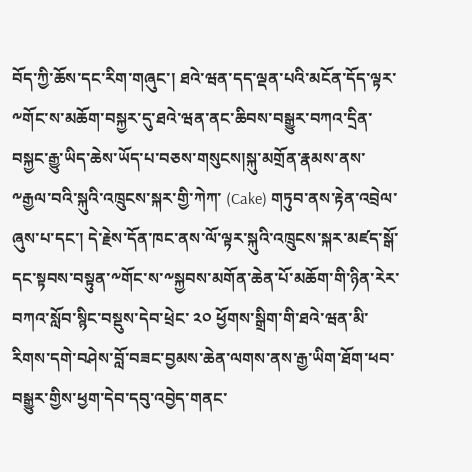བོད་ཀྱི་ཆོས་དང་རིག་གཞུང་། ཐའེ་ཝན་དད་ལྡན་པའི་མངོན་དོད་ལྟར་༸གོང་ས་མཆོག་བསྐྱར་དུ་ཐའེ་ཝན་ནང་ཆིབས་བསྒྱུར་བཀའ་དྲིན་བསྐྱང་རྒྱུ་ཡིད་ཆེས་ཡོད་པ་བཅས་གསུངས།སྐུ་མགྲོན་རྣམས་ནས་༸རྒྱལ་བའི་སྐུའི་འཁྲུངས་སྐར་གྱི་ཀེཀ་ (Cake) གཏུབ་ནས་རྟེན་འབྲེལ་ཞུས་པ་དང་། དེ་རྗེས་དོན་ཁང་ནས་ལོ་ལྟར་སྐུའི་འཁྲུངས་སྐར་མཛད་སྒོ་དང་སྟབས་བསྟུན་༸གོང་ས་༸སྐྱབས་མགོན་ཆེན་པོ་མཆོག་གི་ཉིན་རེར་བཀའ་སློབ་སྙིང་བསྡུས་དེབ་ཕྲེང་ ༢༠ ཕྱོགས་སྒྲིག་གི་ཐའེ་ཝན་མི་རིགས་དགེ་བཤེས་བློ་བཟང་བྱམས་ཆེན་ལགས་ནས་རྒྱ་ཡིག་ཐོག་ཕབ་བསྒྱུར་གྱིས་ཕྱག་དེབ་དབུ་འབྱེད་གནང་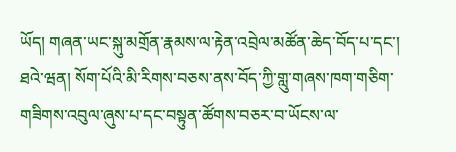ཡོད། གཞན་ཡང་སྐུ་མགྲོན་རྣམས་ལ་རྟེན་འབྲེལ་མཚོན་ཆེད་བོད་པ་དང་། ཐའེ་ཝན། སོག་པོའི་མི་རིགས་བཅས་ནས་བོད་ཀྱི་གླུ་གཞས་ཁག་གཅིག་གཟིགས་འབུལ་ཞུས་པ་དང་བསྟུན་ཚོགས་བཅར་བ་ཡོངས་ལ་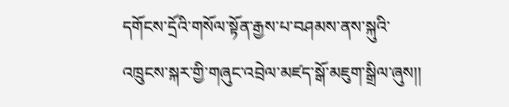དགོངས་དྲོའི་གསོལ་སྟོན་རྒྱས་པ་བཤམས་ནས་སྐུའི་འཁྲུངས་སྐར་གྱི་གཞུང་འབྲེལ་མཛད་སྒོ་མཇུག་སྒྲིལ་ཞུས།།